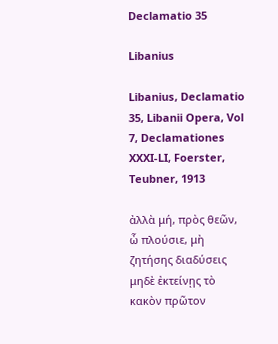Declamatio 35

Libanius

Libanius, Declamatio 35, Libanii Opera, Vol 7, Declamationes XXXI-LI, Foerster, Teubner, 1913

ἀλλὰ μή, πρὸς θεῶν, ὦ πλούσιε, μὴ ζητήσης διαδύσεις μηδὲ ἐκτείνῃς τὸ κακὸν πρῶτον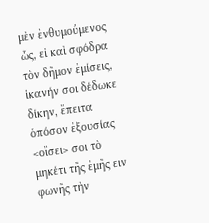μὲν ἐνθυμούμενος ὧς, εἰ καὶ σφόδρα τὸν δῆμον ἐμίσεις, ἱκανήν σοι δέδωκε δίκην, ἔπειτα ὁπόσον ἐξουσίας <οἴσει> σοι τὸ μηκέτι τῆς ἐμῆς ειν φωνῆς τὴν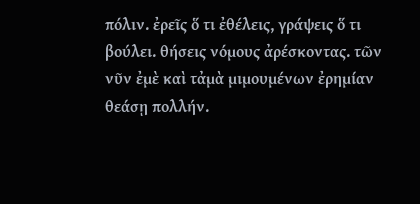πόλιν. ἐρεῖς ὅ τι ἐθέλεις, γράψεις ὅ τι βούλει. θήσεις νόμους ἀρέσκοντας. τῶν νῦν ἐμὲ καὶ τἀμὰ μιμουμένων ἐρημίαν θεάσῃ πολλήν.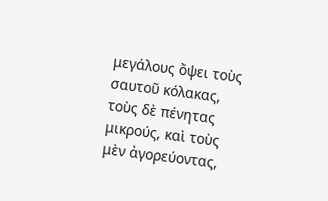μεγάλους ὄψει τοὺς σαυτοῦ κόλακας, τοὺς δὲ πένητας μικρούς, καὶ τοὺς μὲν ἀγορεύοντας,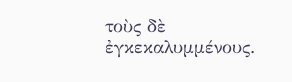τοὺς δὲ ἐγκεκαλυμμένους.